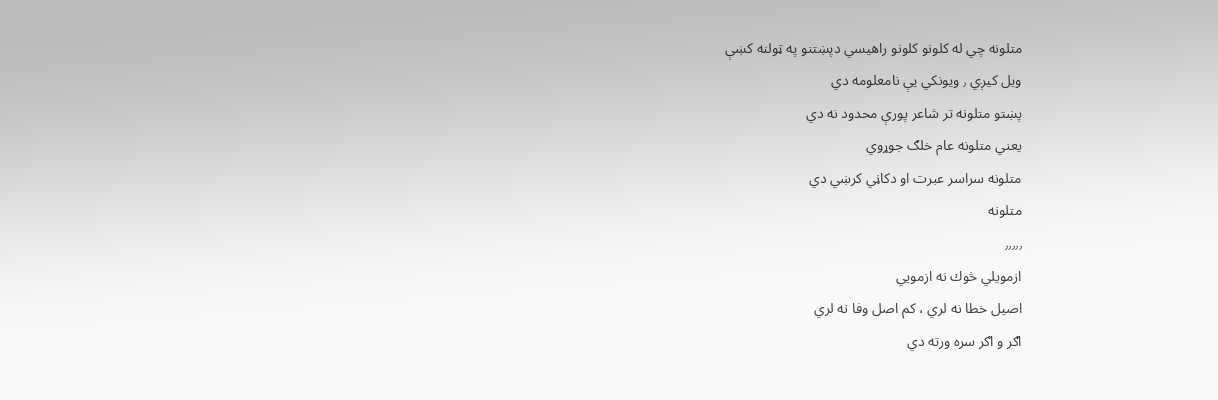متلونه چي له كلونو كلونو راهيسي دپښتنو په ټولنه كښې
ويل كيږي ٫ ويونكي يې نامعلومه دي
پښتو متلونه تر شاعر پورې محدود نه دي
يعني متلونه عام خلګ جوړوي
متلونه سراسر عبرت او دكاڼي كرښي دي
متلونه
٫٫٫٫٫
ازمويلي څوك نه ازمويي
اصيل خطا نه لري ، كم اصل وفا نه لري
اګر و اګر سره ورته دي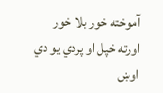آموخته خور بلا خور
اورته خپل او پردي يو دي
اوښ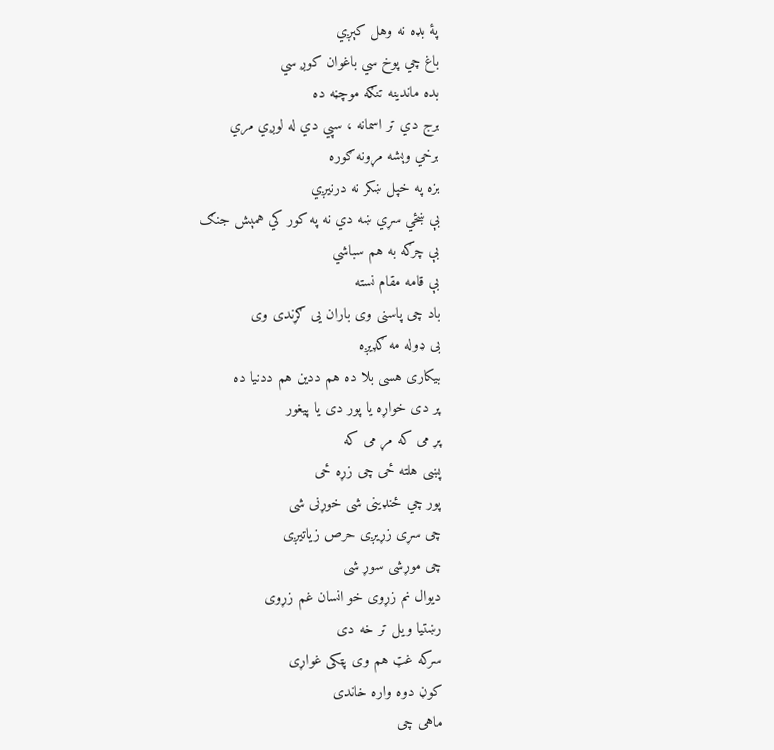پۀ بډه نه وهل كېږي
باغ چي پوخ سي باغوان كوږ سي
بده ماندينه تنګه موچڼه ده
برج دي تر اسمانه ، سپي دي له لوږي مري
برخي وېشه مړونه ګوره
بزه په خپل ښكر نه درنيږي
بې ښځي سړي ښه دي نه په كور كي همېش جنګ
بې چرګه به هم سباشي
بې قامه مقام نسته
باد چى پاسنى وى باران يى ګړندى وى
بى ډوله مه ګډيږه
بيكارى هسى بلا ده هم ددين هم ددنيا ده
پر دى خواړه يا پور دى يا پيغور
پړ مى كه مړ مى كه
پښى هلته ځى چى زړه ځى
پور چي ځنډينى شى خوړنى شى
چى سړى زړيږى حرص زياتيږى
چى موړشى سوړ شى
ديوال نم زړوى خو انسان غم زړوى
رښتيا ويل تر خه دى
سركه غټ هم وى پټكى غواړى
كوڼ دوه واره خاندى
ماهى چى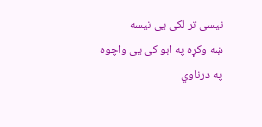نيسى تر لكى يى نيسه
ښه وكړه په ابو كى يى واچوه
په درناوي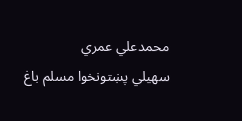محمدعلي عمري
سهيلي پښتونخوا مسلم باغ